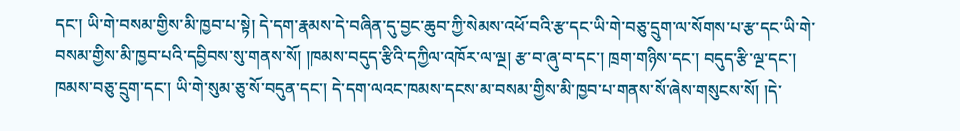དང་། ཡི་གེ་བསམ་གྱིས་མི་ཁྱབ་པ་སྟེ། དེ་དག་རྣམས་དེ་བཞིན་དུ་བྱང་ཆུབ་ཀྱི་སེམས་འཕོ་བའི་རྩ་དང་ཡི་གེ་བཅུ་དྲུག་ལ་སོགས་པ་རྩ་དང་ཡི་གེ་བསམ་གྱིས་མི་ཁྱབ་པའི་དབྱིབས་སུ་གནས་སོ། །ཁམས་བདུད་རྩིའི་དཀྱིལ་འཁོར་ལ་ལྔ། རྩ་བ་ཞུ་བ་དང་། ཁྲག་གཉིས་དང་། བདུད་རྩི་ལྔ་དང་། ཁམས་བཅུ་དྲུག་དང་། ཡི་གེ་སུམ་ཅུ་སོ་བདུན་དང་། དེ་དག་ལའང་ཁམས་དངས་མ་བསམ་གྱིས་མི་ཁྱབ་པ་གནས་སོ་ཞེས་གསུངས་སོ། །དེ་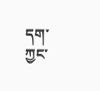དག་ཀྱང་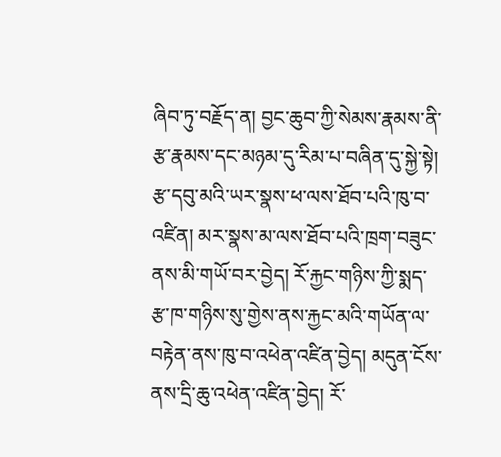ཞིབ་ཏུ་བརྗོད་ན། བྱང་ཆུབ་ཀྱི་སེམས་རྣམས་ནི་རྩ་རྣམས་དང་མཉམ་དུ་རིམ་པ་བཞིན་དུ་སྐྱེ་སྟེ། རྩ་དབུ་མའི་ཡར་སྣས་ཕ་ལས་ཐོབ་པའི་ཁུ་བ་འཛིན། མར་སྣས་མ་ལས་ཐོབ་པའི་ཁྲག་བཟུང་ནས་མི་གཡོ་བར་བྱེད། རོ་རྐྱང་གཉིས་ཀྱི་སྨད་རྩ་ཁ་གཉིས་སུ་གྱེས་ནས་རྐྱང་མའི་གཡོན་ལ་བརྟེན་ནས་ཁུ་བ་འཕེན་འཛིན་བྱེད། མདུན་ངོས་ནས་དྲི་ཆུ་འཕེན་འཛིན་བྱེད། རོ་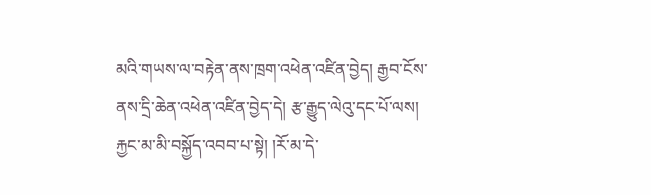མའི་གཡས་ལ་བརྟེན་ནས་ཁྲག་འཕེན་འཛིན་བྱེད། རྒྱབ་ངོས་ནས་དྲི་ཆེན་འཕེན་འཛིན་བྱེད་དེ། རྩ་རྒྱུད་ལེའུ་དང་པོ་ལས། རྐྱང་མ་མི་བསྐྱོད་འབབ་པ་སྟེ། །རོ་མ་དེ་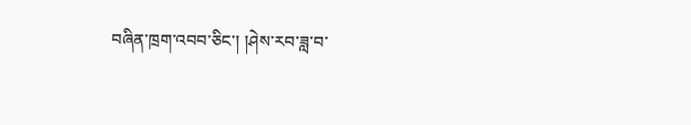བཞིན་ཁྲག་འབབ་ཅིང་། །ཤེས་རབ་ཟླ་བ་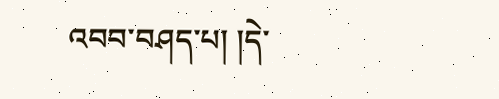འབབ་བཤད་པ། །དེ་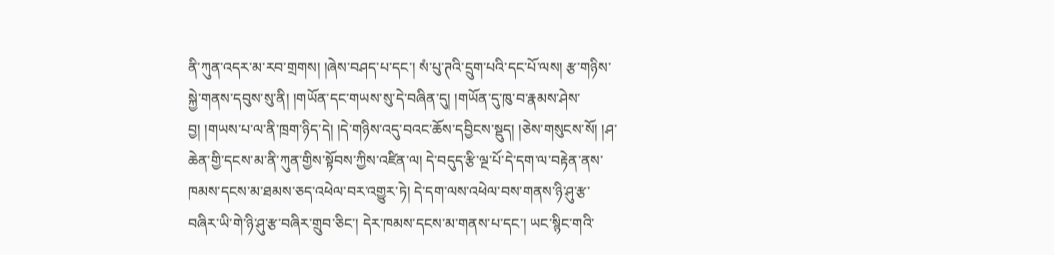ནི་ཀུན་འདར་མ་རབ་གྲགས། །ཞེས་བཤད་པ་དང་། སཾ་པུ་ཊའི་དྲུག་པའི་དང་པོ་ལས། རྩ་གཉིས་སྐྱེ་གནས་དབུས་སུ་ནི། །གཡོན་དང་གཡས་སུ་དེ་བཞིན་དུ། །གཡོན་དུ་ཁུ་བ་རྣམས་ཤེས་བྱ། །གཡས་པ་ལ་ནི་ཁྲག་ཉིད་དེ། །དེ་གཉིས་འདུ་བའང་ཆོས་དབྱིངས་སྡུད། །ཅེས་གསུངས་སོ། །ཤ་ཆེན་གྱི་དངས་མ་ནི་ཀུན་གྱིས་སྟོབས་ཀྱིས་འཛིན་ལ། དེ་བདུད་རྩི་ལྔ་པོ་དེ་དག་ལ་བརྟེན་ནས་ཁམས་དངས་མ་ཐམས་ཅད་འཕེལ་བར་འགྱུར་ཏེ། དེ་དག་ལས་འཕེལ་བས་གནས་ཉི་ཤུ་རྩ་བཞིར་ཡི་གེ་ཉི་ཤུ་རྩ་བཞིར་གྲུབ་ཅིང་། དེར་ཁམས་དངས་མ་གནས་པ་དང་། ཡང་སྙིང་གའི་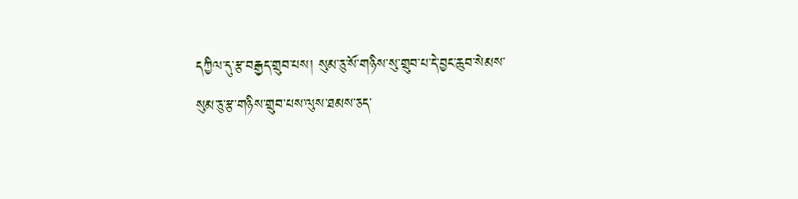དཀྱིལ་དུ་རྩ་བརྒྱད་གྲུབ་པས། སུམ་ཅུ་སོ་གཉིས་སུ་གྲུབ་པ་དེ་བྱང་ཆུབ་སེམས་སུམ་ཅུ་རྩ་གཉིས་གྲུབ་པས་ལུས་ཐམས་ཅད་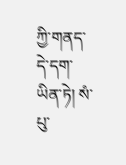ཀྱི་གནད་དེ་དག་ཡིན་ཏེ། སཾ་པུ་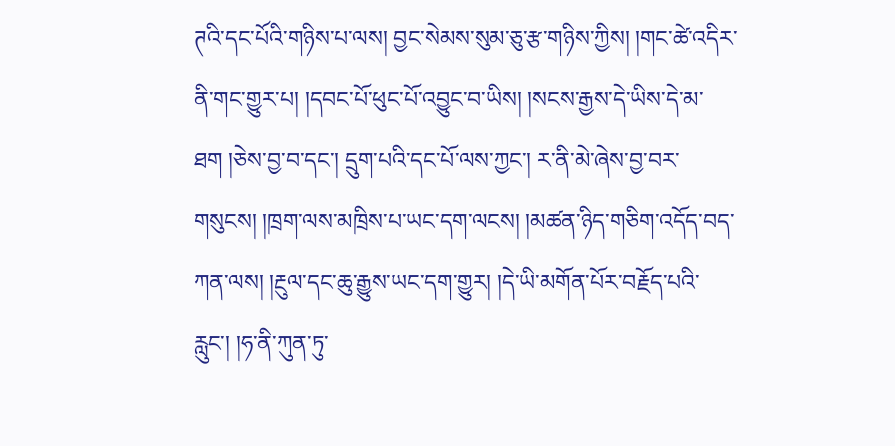ཊའི་དང་པོའི་གཉིས་པ་ལས། བྱང་སེམས་སུམ་ཅུ་རྩ་གཉིས་ཀྱིས། །གང་ཚེ་འདིར་ནི་གང་གྱུར་པ། །དབང་པོ་ཕུང་པོ་འབྱུང་བ་ཡིས། །སངས་རྒྱས་དེ་ཡིས་དེ་མ་ཐག །ཅེས་བྱ་བ་དང་། དྲུག་པའི་དང་པོ་ལས་ཀྱང་། ར་ནི་མེ་ཞེས་བྱ་བར་གསུངས། །ཁྲག་ལས་མཁྲིས་པ་ཡང་དག་ལངས། །མཚན་ཉིད་གཅིག་འདོད་བད་ཀན་ལས། །རྔུལ་དང་ཆུ་རྒྱུས་ཡང་དག་གྱུར། །དེ་ཡི་མགོན་པོར་བརྗོད་པའི་རླུང་། །ཧ་ནི་ཀུན་ཏུ་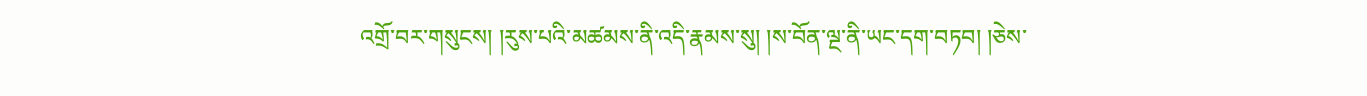འགྲོ་བར་གསུངས། །རུས་པའི་མཚམས་ནི་འདི་རྣམས་སུ། །ས་བོན་ལྔ་ནི་ཡང་དག་བཏབ། །ཅེས་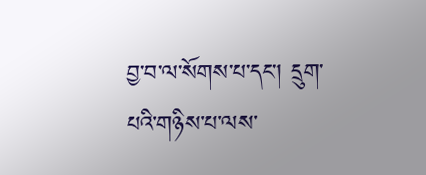བྱ་བ་ལ་སོགས་པ་དང་། དྲུག་པའི་གཉིས་པ་ལས་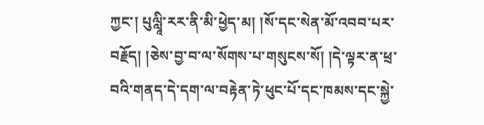ཀྱང་། པུལླཱི་རར་ནི་མི་ཕྱེད་མ། །སོ་དང་སེན་མོ་འབབ་པར་བརྗོད། །ཅེས་བྱ་བ་ལ་སོགས་པ་གསུངས་སོ། །དེ་ལྟར་ན་ཕྲ་བའི་གནད་དེ་དག་ལ་བརྟེན་ཏེ་ཕུང་པོ་དང་ཁམས་དང་སྐྱེ་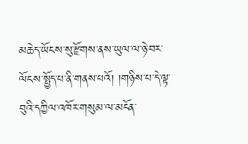མཆེད་ཡོངས་སུ་རྫོགས་ནས་ཡུལ་ལ་ཉེ་བར་ལོངས་སྤྱོད་པ་ནི་གནས་པའོ། །གཉིས་པ་དེ་ལྟ་བུའི་དཀྱིལ་འཁོར་གསུམ་ལ་མངོན་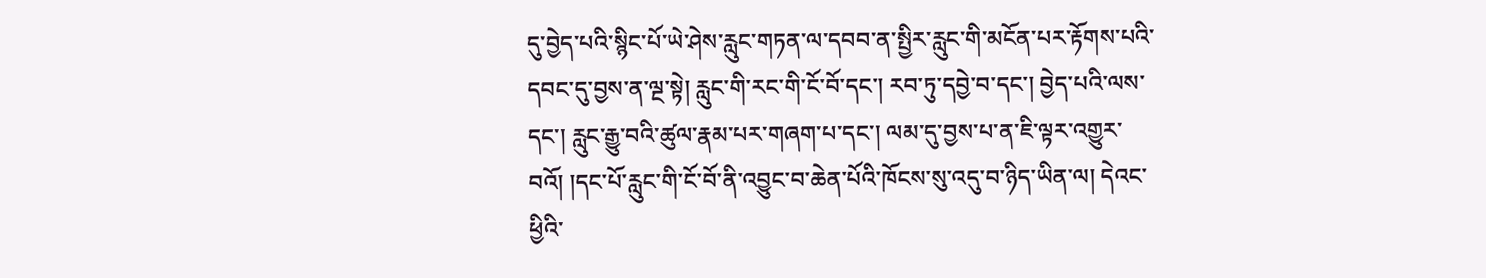དུ་བྱེད་པའི་སྙིང་པོ་ཡེ་ཤེས་རླུང་གཏན་ལ་དབབ་ན་སྤྱིར་རླུང་གི་མངོན་པར་རྟོགས་པའི་དབང་དུ་བྱས་ན་ལྔ་སྟེ། རླུང་གི་རང་གི་ངོ་བོ་དང་། རབ་ཏུ་དབྱེ་བ་དང་། བྱེད་པའི་ལས་དང་། རླུང་རྒྱུ་བའི་ཚུལ་རྣམ་པར་གཞག་པ་དང་། ལམ་དུ་བྱས་པ་ན་ཇི་ལྟར་འགྱུར་བའོ། །དང་པོ་རླུང་གི་ངོ་བོ་ནི་འབྱུང་བ་ཆེན་པོའི་ཁོངས་སུ་འདུ་བ་ཉིད་ཡིན་ལ། དེའང་ཕྱིའི་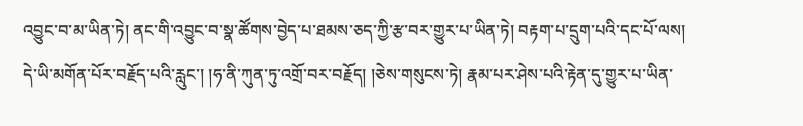འབྱུང་བ་མ་ཡིན་ཏེ། ནང་གི་འབྱུང་བ་སྣ་ཚོགས་བྱེད་པ་ཐམས་ཅད་ཀྱི་རྩ་བར་གྱུར་པ་ཡིན་ཏེ། བརྟག་པ་དྲུག་པའི་དང་པོ་ལས། དེ་ཡི་མགོན་པོར་བརྗོད་པའི་རླུང་། །ཧ་ནི་ཀུན་ཏུ་འགྲོ་བར་བརྗོད། །ཅེས་གསུངས་ཏེ། རྣམ་པར་ཤེས་པའི་རྟེན་དུ་གྱུར་པ་ཡིན་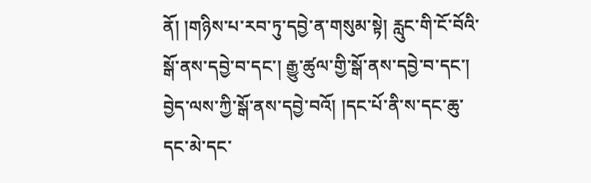ནོ། །གཉིས་པ་རབ་ཏུ་དབྱེ་ན་གསུམ་སྟེ། རླུང་གི་ངོ་བོའི་སྒོ་ནས་དབྱེ་བ་དང་། རྒྱུ་ཚུལ་གྱི་སྒོ་ནས་དབྱེ་བ་དང་། བྱེད་ལས་ཀྱི་སྒོ་ནས་དབྱེ་བའོ། །དང་པོ་ནི་ས་དང་ཆུ་དང་མེ་དང་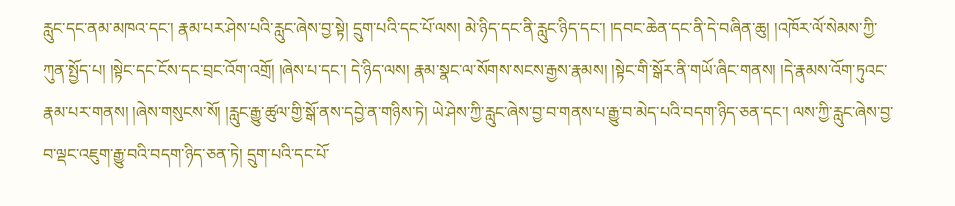རླུང་དང་ནམ་མཁའ་དང་། རྣམ་པར་ཤེས་པའི་རླུང་ཞེས་བྱ་སྟེ། དྲུག་པའི་དང་པོ་ལས། མེ་ཉིད་དང་ནི་རླུང་ཉིད་དང་། །དབང་ཆེན་དང་ནི་དེ་བཞིན་ཆུ། །འཁོར་ལོ་སེམས་ཀྱི་ཀུན་སྤྱོད་པ། །སྟེང་དང་ངོས་དང་བྲང་འོག་འགྲོ། །ཞེས་པ་དང་། དེ་ཉིད་ལས། རྣམ་སྣང་ལ་སོགས་སངས་རྒྱས་རྣམས། །སྟེང་གི་སྒོར་ནི་གཡོ་ཞིང་གནས། །དེ་རྣམས་འོག་ཏུའང་རྣམ་པར་གནས། །ཞེས་གསུངས་སོ། །རླུང་རྒྱུ་ཚུལ་གྱི་སྒོ་ནས་དབྱེ་ན་གཉིས་ཏེ། ཡེ་ཤེས་ཀྱི་རླུང་ཞེས་བྱ་བ་གནས་པ་རྒྱུ་བ་མེད་པའི་བདག་ཉིད་ཅན་དང་། ལས་ཀྱི་རླུང་ཞེས་བྱ་བ་ལྡང་འཇུག་རྒྱུ་བའི་བདག་ཉིད་ཅན་ཏེ། དྲུག་པའི་དང་པོ་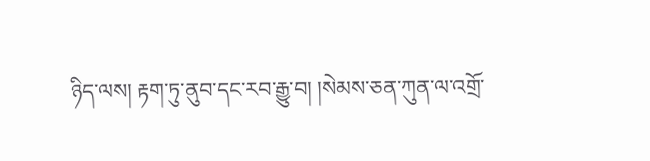ཉིད་ལས། རྟག་ཏུ་ནུབ་དང་རབ་རྒྱུ་བ། །སེམས་ཅན་ཀུན་ལ་འགྲོ་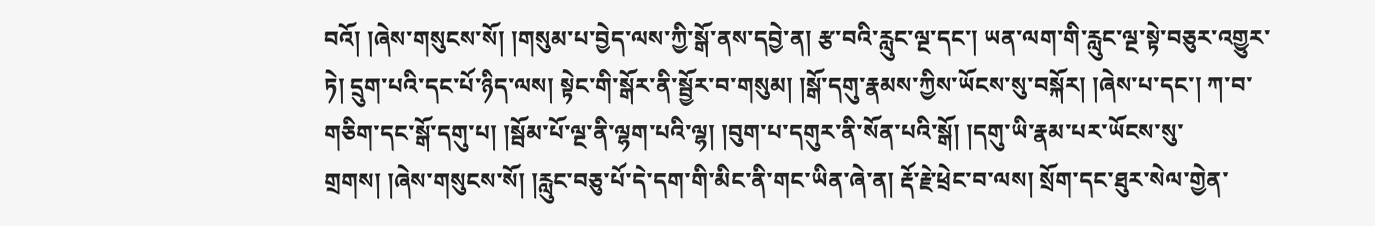བའོ། །ཞེས་གསུངས་སོ། །གསུམ་པ་བྱེད་ལས་ཀྱི་སྒོ་ནས་དབྱེ་ན། རྩ་བའི་རླུང་ལྔ་དང་། ཡན་ལག་གི་རླུང་ལྔ་སྟེ་བཅུར་འགྱུར་ཏེ། དྲུག་པའི་དང་པོ་ཉིད་ལས། སྟེང་གི་སྒོར་ནི་སྦྱོར་བ་གསུམ། །སྒོ་དགུ་རྣམས་ཀྱིས་ཡོངས་སུ་བསྐོར། །ཞེས་པ་དང་། ཀ་བ་གཅིག་དང་སྒོ་དགུ་པ། །སྦོམ་པོ་ལྔ་ནི་ལྷག་པའི་ལྷ། །བུག་པ་དགུར་ནི་སོན་པའི་སྒོ། །དགུ་ཡི་རྣམ་པར་ཡོངས་སུ་གྲགས། །ཞེས་གསུངས་སོ། །རླུང་བཅུ་པོ་དེ་དག་གི་མིང་ནི་གང་ཡིན་ཞེ་ན། རྡོ་རྗེ་ཕྲེང་བ་ལས། སྲོག་དང་ཐུར་སེལ་གྱེན་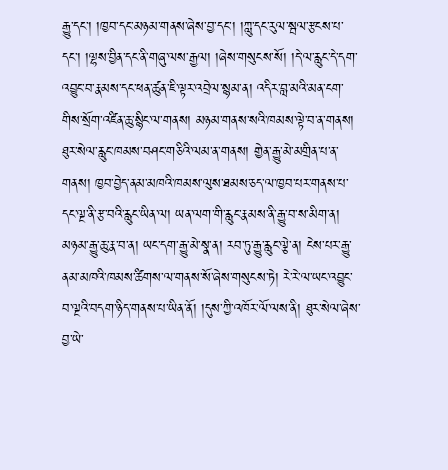རྒྱུ་དང་། །ཁྱབ་དང་མཉམ་གནས་ཞེས་བྱ་དང་། །ཀླུ་དང་རུལ་སྦལ་རྩངས་པ་དང་། །ལྷས་བྱིན་དང་ནི་གཞུ་ལས་རྒྱལ། །ཞེས་གསུངས་སོ། །དེ་ལ་རླུང་དེ་དག་འབྱུང་བ་རྣམས་དང་ཕན་ཚུན་ཇི་ལྟར་འབྲེལ་སྙམ་ན། འདིར་བླ་མའི་མན་ངག་གིས་སྲོག་འཛིན་ཆུ་སྙིང་ལ་གནས། མཉམ་གནས་སའི་ཁམས་ལྟེ་བ་ན་གནས། ཐུར་སེལ་རླུང་ཁམས་བཤང་གཅིའི་ལམ་ན་གནས། གྱེན་རྒྱུ་མེ་མགྲིན་པ་ན་གནས། ཁྱབ་བྱེད་ནམ་མཁའི་ཁམས་ལུས་ཐམས་ཅད་ལ་ཁྱབ་པར་གནས་པ་དང་ལྔ་ནི་རྩ་བའི་རླུང་ཡིན་ལ། ཡན་ལག་གི་རླུང་རྣམས་ནི་རྒྱུ་བ་ས་མིག་ན། མཉམ་རྒྱུ་ཆུ་རྣ་བ་ན། ཡང་དག་རྒྱུ་མེ་སྣ་ན། རབ་ཏུ་རྒྱུ་རླུང་ལྕེ་ན། ངེས་པར་རྒྱུ་ནམ་མཁའི་ཁམས་ཚིགས་ལ་གནས་སོ་ཞེས་གསུངས་ཏེ། རེ་རེ་ལ་ཡང་འབྱུང་བ་ལྔའི་བདག་ཉིད་གནས་པ་ཡིན་ནོ། །དུས་ཀྱི་འཁོར་ལོ་ལས་ནི། ཐུར་སེལ་ཞེས་བྱ་ཡེ་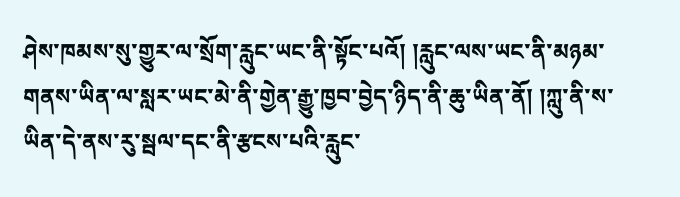ཤེས་ཁམས་སུ་གྱུར་ལ་སྲོག་རླུང་ཡང་ནི་སྟོང་པའོ། །རླུང་ལས་ཡང་ནི་མཉམ་གནས་ཡིན་ལ་སླར་ཡང་མེ་ནི་གྱེན་རྒྱུ་ཁྱབ་བྱེད་ཉིད་ནི་ཆུ་ཡིན་ནོ། །ཀླུ་ནི་ས་ཡིན་དེ་ནས་རུ་སྦལ་དང་ནི་རྩངས་པའི་རླུང་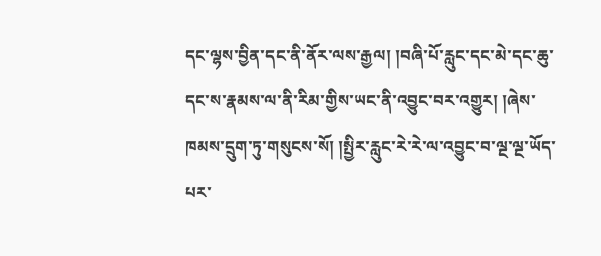དང་ལྷས་བྱིན་དང་ནི་ནོར་ལས་རྒྱལ། །བཞི་པོ་རླུང་དང་མེ་དང་ཆུ་དང་ས་རྣམས་ལ་ནི་རིམ་གྱིས་ཡང་ནི་འབྱུང་བར་འགྱུར། །ཞེས་ཁམས་དྲུག་ཏུ་གསུངས་སོ། །སྤྱིར་རླུང་རེ་རེ་ལ་འབྱུང་བ་ལྔ་ལྔ་ཡོད་པར་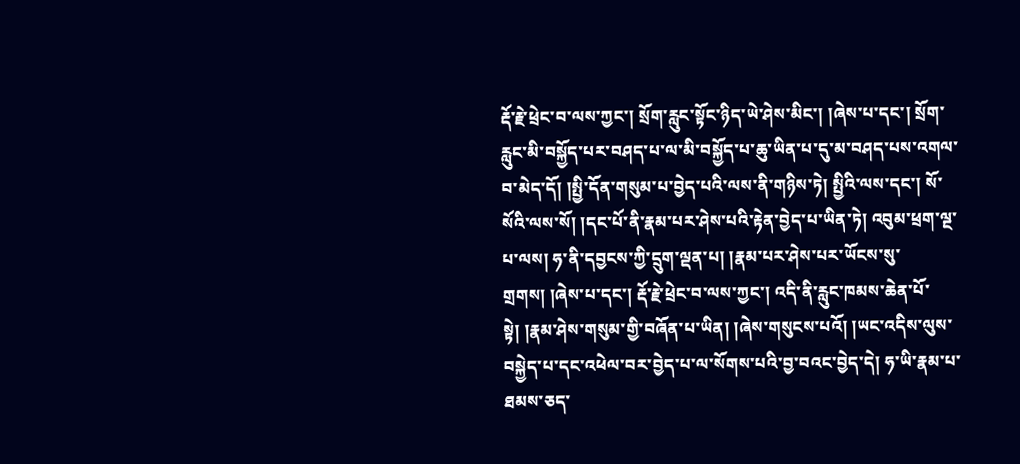རྡོ་རྗེ་ཕྲེང་བ་ལས་ཀྱང་། སྲོག་རླུང་སྟོང་ཉིད་ཡེ་ཤེས་མིང་། །ཞེས་པ་དང་། སྲོག་རླུང་མི་བསྐྱོད་པར་བཤད་པ་ལ་མི་བསྐྱོད་པ་ཆུ་ཡིན་པ་དུ་མ་བཤད་པས་འགལ་བ་མེད་དོ། །སྤྱི་དོན་གསུམ་པ་བྱེད་པའི་ལས་ནི་གཉིས་ཏེ། སྤྱིའི་ལས་དང་། སོ་སོའི་ལས་སོ། །དང་པོ་ནི་རྣམ་པར་ཤེས་པའི་རྟེན་བྱེད་པ་ཡིན་ཏེ། འབུམ་ཕྲག་ལྔ་པ་ལས། ཧ་ནི་དབྱངས་ཀྱི་དྲུག་ལྡན་པ། །རྣམ་པར་ཤེས་པར་ཡོངས་སུ་གྲགས། །ཞེས་པ་དང་། རྡོ་རྗེ་ཕྲེང་བ་ལས་ཀྱང་། འདི་ནི་རླུང་ཁམས་ཆེན་པོ་སྟེ། །རྣམ་ཤེས་གསུམ་གྱི་བཞོན་པ་ཡིན། །ཞེས་གསུངས་པའོ། །ཡང་འདིས་ལུས་བསྐྱེད་པ་དང་འཕེལ་བར་བྱེད་པ་ལ་སོགས་པའི་བྱ་བའང་བྱེད་དེ། ཧ་ཡི་རྣམ་པ་ཐམས་ཅད་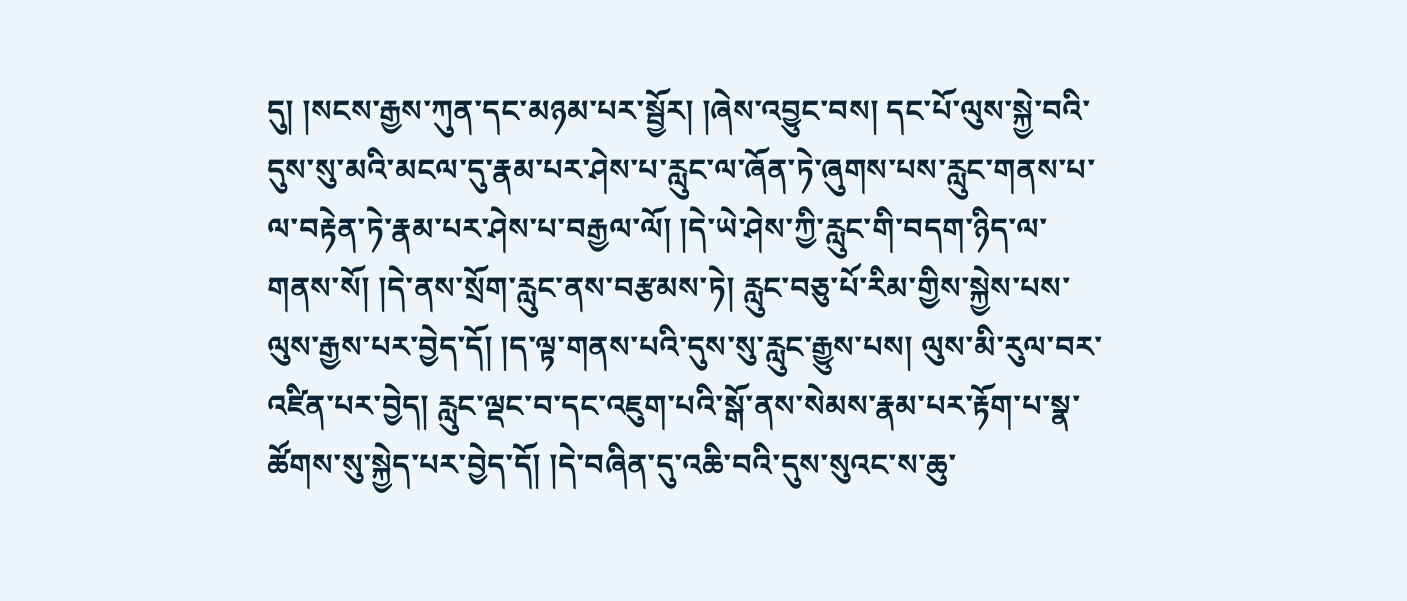དུ། །སངས་རྒྱས་ཀུན་དང་མཉམ་པར་སྦྱོར། །ཞེས་འབྱུང་བས། དང་པོ་ལུས་སྐྱེ་བའི་དུས་སུ་མའི་མངལ་དུ་རྣམ་པར་ཤེས་པ་རླུང་ལ་ཞོན་ཏེ་ཞུགས་པས་རླུང་གནས་པ་ལ་བརྟེན་ཏེ་རྣམ་པར་ཤེས་པ་བརྒྱལ་ལོ། །དེ་ཡེ་ཤེས་ཀྱི་རླུང་གི་བདག་ཉིད་ལ་གནས་སོ། །དེ་ནས་སྲོག་རླུང་ནས་བརྩམས་ཏེ། རླུང་བཅུ་པོ་རིམ་གྱིས་སྐྱེས་པས་ལུས་རྒྱས་པར་བྱེད་དོ། །ད་ལྟ་གནས་པའི་དུས་སུ་རླུང་རྒྱུས་པས། ལུས་མི་རུལ་བར་འཛིན་པར་བྱེད། རླུང་ལྡང་བ་དང་འཇུག་པའི་སྒོ་ནས་སེམས་རྣམ་པར་རྟོག་པ་སྣ་ཚོགས་སུ་སྐྱེད་པར་བྱེད་དོ། །དེ་བཞིན་དུ་འཆི་བའི་དུས་སུའང་ས་ཆུ་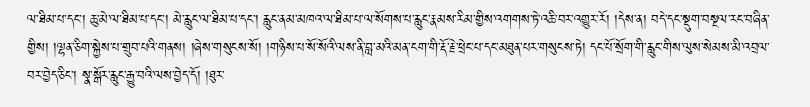ལ་ཐིམ་པ་དང་། ཆུ་མེ་ལ་ཐིམ་པ་དང་། མེ་རླུང་ལ་ཐིམ་པ་དང་། རླུང་ནམ་མཁའ་ལ་ཐིམ་པ་ལ་སོགས་པ་རླུང་རྣམས་རིམ་གྱིས་འགགས་ཏེ་འཆི་བར་འགྱུར་རོ། །དེས་ན། བདེ་དང་སྡུག་བསྔལ་རང་བཞིན་གྱིས། །ལྷན་ཅིག་སྐྱེས་པ་གྲུབ་པའི་གནས། །ཞེས་གསུངས་སོ། །གཉིས་པ་སོ་སོའི་ལས་ནི་བླ་མའི་མན་ངག་གི་རྡོ་རྗེ་ཕྲེང་པ་དང་མཐུན་པར་གསུངས་ཏེ། དང་པོ་སྲོག་གི་རླུང་གིས་ལུས་སེམས་མི་འབྲལ་བར་བྱེད་ཅིང་། སྣ་སྒོར་རླུང་རྒྱུ་བའི་ལས་བྱེད་དོ། །ཐུར་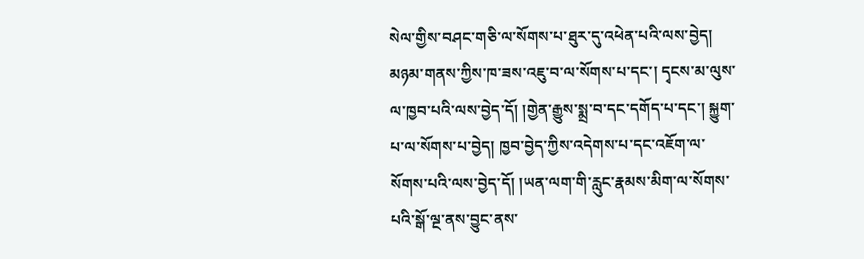སེལ་གྱིས་བཤང་གཅི་ལ་སོགས་པ་ཐུར་དུ་འཕེན་པའི་ལས་བྱེད། མཉམ་གནས་ཀྱིས་ཁ་ཟས་འཇུ་བ་ལ་སོགས་པ་དང་། དྭངས་མ་ལུས་ལ་ཁྱབ་པའི་ལས་བྱེད་དོ། །གྱེན་རྒྱུས་སྨྲ་བ་དང་དགོད་པ་དང་། སྐྱུག་པ་ལ་སོགས་པ་བྱེད། ཁྱབ་བྱེད་ཀྱིས་འདེགས་པ་དང་འཇོག་ལ་སོགས་པའི་ལས་བྱེད་དོ། །ཡན་ལག་གི་རླུང་རྣམས་མིག་ལ་སོགས་པའི་སྒོ་ལྔ་ནས་བྱུང་ནས་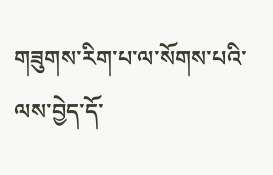གཟུགས་རིག་པ་ལ་སོགས་པའི་ལས་བྱེད་དོ་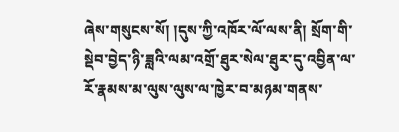ཞེས་གསུངས་སོ། །དུས་ཀྱི་འཁོར་ལོ་ལས་ནི། སྲོག་གི་སྡེབ་བྱེད་ཉི་ཟླའི་ལམ་འགྲོ་ཐུར་སེལ་ཐུར་དུ་འབྱིན་ལ་རོ་རྣམས་མ་ལུས་ལུས་ལ་ཁྱེར་བ་མཉམ་གནས་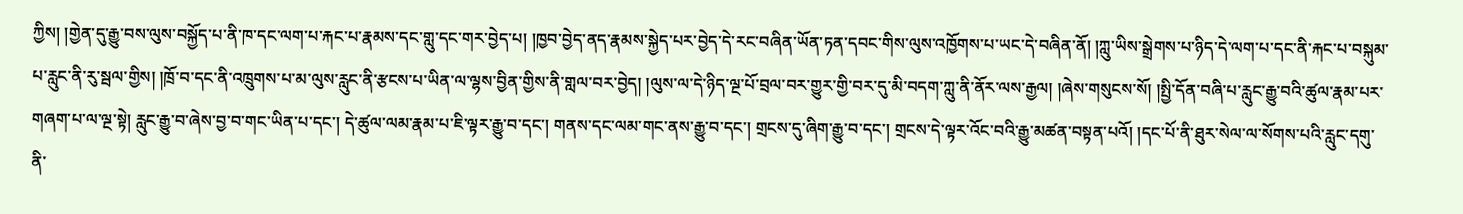ཀྱིས། །གྱེན་དུ་རྒྱུ་བས་ལུས་བསྐྱོད་པ་ནི་ཁ་དང་ལག་པ་རྐང་པ་རྣམས་དང་གླུ་དང་གར་བྱེད་པ། །ཁྱབ་བྱེད་ནད་རྣམས་སྐྱེད་པར་བྱེད་དེ་རང་བཞིན་ཡོན་ཏན་དབང་གིས་ལུས་འཁྱོགས་པ་ཡང་དེ་བཞིན་ནོ། །ཀླུ་ཡིས་སྒྲེགས་པ་ཉིད་དེ་ལག་པ་དང་ནི་རྐང་པ་བསྐུམ་པ་རླུང་ནི་རུ་སྦལ་གྱིས། །ཁྲོ་བ་དང་ནི་འཁྲུགས་པ་མ་ལུས་རླུང་ནི་རྩངས་པ་ཡིན་ལ་ལྷས་བྱིན་གྱིས་ནི་གླལ་བར་བྱེད། །ལུས་ལ་དེ་ཉིད་ལྔ་པོ་བྲལ་བར་གྱུར་གྱི་བར་དུ་མི་བདག་ཀླུ་ནི་ནོར་ལས་རྒྱལ། །ཞེས་གསུངས་སོ། །སྤྱི་དོན་བཞི་པ་རླུང་རྒྱུ་བའི་ཚུལ་རྣམ་པར་གཞག་པ་ལ་ལྔ་སྟེ། རླུང་རྒྱུ་བ་ཞེས་བྱ་བ་གང་ཡིན་པ་དང་། དེ་ཚུལ་ལམ་རྣམ་པ་ཇི་ལྟར་རྒྱུ་བ་དང་། གནས་དང་ལམ་གང་ནས་རྒྱུ་བ་དང་། གྲངས་དུ་ཞིག་རྒྱུ་བ་དང་། གྲངས་དེ་ལྟར་འོང་བའི་རྒྱུ་མཚན་བསྟན་པའོ། །དང་པོ་ནི་ཐུར་སེལ་ལ་སོགས་པའི་རླུང་དགུ་ནི་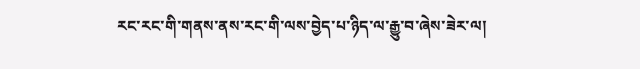རང་རང་གི་གནས་ནས་རང་གི་ལས་བྱེད་པ་ཉིད་ལ་རྒྱུ་བ་ཞེས་ཟེར་ལ།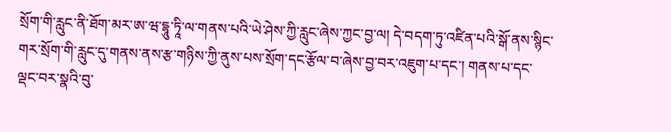སྲོག་གི་རླུང་ནི་ཐོག་མར་ཨ་ཝ་དྷཱུ་ཏཱི་ལ་གནས་པའི་ཡེ་ཤེས་ཀྱི་རླུང་ཞེས་ཀྱང་བྱ་ལ། དེ་བདག་ཏུ་འཛིན་པའི་སྒོ་ནས་སྙིང་གར་སྲོག་གི་རླུང་དུ་གནས་ནས་རྩ་གཉིས་ཀྱི་ནུས་པས་སྲོག་དང་རྩོལ་བ་ཞེས་བྱ་བར་འཇུག་པ་དང་། གནས་པ་དང་ལྡང་བར་སྣའི་བུ་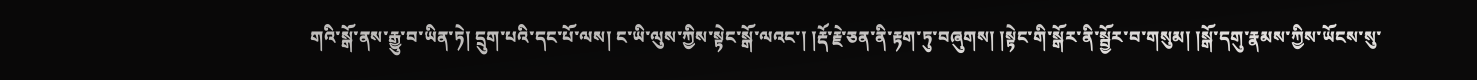གའི་སྒོ་ནས་རྒྱུ་བ་ཡིན་ཏེ། དྲུག་པའི་དང་པོ་ལས། ང་ཡི་ལུས་ཀྱིས་སྟེང་སྒོ་ལའང་། །རྡོ་རྗེ་ཅན་ནི་རྟག་ཏུ་བཞུགས། །སྟེང་གི་སྒོར་ནི་སྦྱོར་བ་གསུམ། །སྒོ་དགུ་རྣམས་ཀྱིས་ཡོངས་སུ་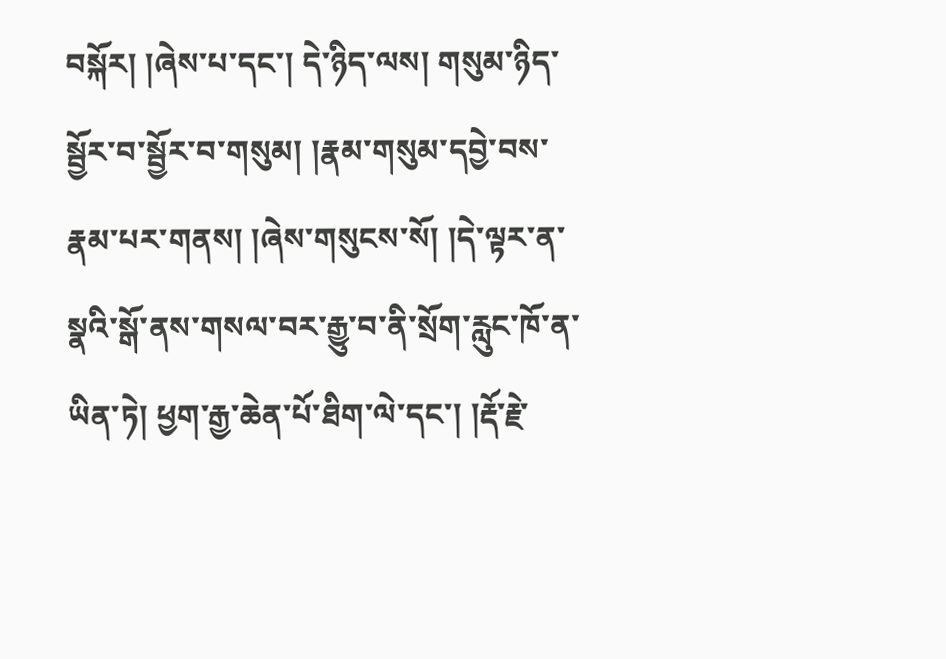བསྐོར། །ཞེས་པ་དང་། དེ་ཉིད་ལས། གསུམ་ཉིད་སྦྱོར་བ་སྦྱོར་བ་གསུམ། །རྣམ་གསུམ་དབྱེ་བས་རྣམ་པར་གནས། །ཞེས་གསུངས་སོ། །དེ་ལྟར་ན་སྣའི་སྒོ་ནས་གསལ་བར་རྒྱུ་བ་ནི་སྲོག་རླུང་ཁོ་ན་ཡིན་ཏེ། ཕྱག་རྒྱ་ཆེན་པོ་ཐིག་ལེ་དང་། །རྡོ་རྗེ་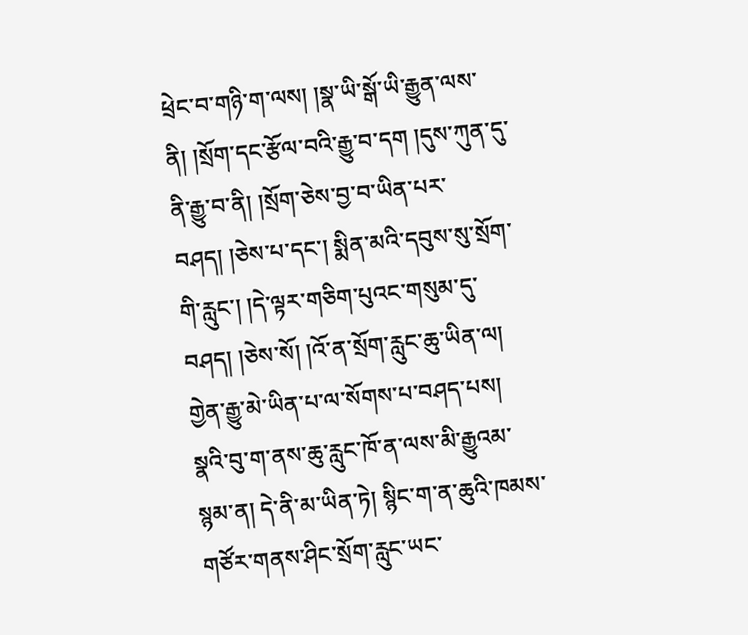ཕྲེང་བ་གཉི་ག་ལས། །སྣ་ཡི་སྒོ་ཡི་རྒྱུན་ལས་ནི། །སྲོག་དང་རྩོལ་བའི་རྒྱུ་བ་དག །དུས་ཀུན་དུ་ནི་རྒྱུ་བ་ནི། །སྲོག་ཅེས་བྱ་བ་ཡིན་པར་བཤད། །ཅེས་པ་དང་། སྨིན་མའི་དབུས་སུ་སྲོག་གི་རླུང་། །དེ་ལྟར་གཅིག་པུའང་གསུམ་དུ་བཤད། །ཅེས་སོ། །འོ་ན་སྲོག་རླུང་ཆུ་ཡིན་ལ། གྱེན་རྒྱུ་མེ་ཡིན་པ་ལ་སོགས་པ་བཤད་པས། སྣའི་བུ་ག་ནས་ཆུ་རླུང་ཁོ་ན་ལས་མི་རྒྱུའམ་སྙམ་ན། དེ་ནི་མ་ཡིན་ཏེ། སྙིང་ག་ན་ཆུའི་ཁམས་གཙོར་གནས་ཤིང་སྲོག་རླུང་ཡང་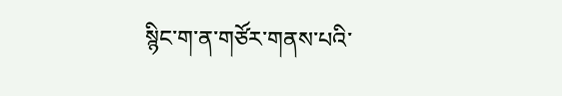སྙིང་ག་ན་གཙོར་གནས་པའི་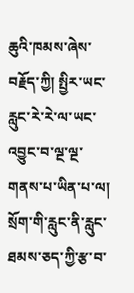ཆུའི་ཁམས་ཞེས་བརྗོད་ཀྱི། སྤྱིར་ཡང་རླུང་རེ་རེ་ལ་ཡང་འབྱུང་བ་ལྔ་ལྔ་གནས་པ་ཡིན་པ་ལ། སྲོག་གི་རླུང་ནི་རླུང་ཐམས་ཅད་ཀྱི་རྩ་བ་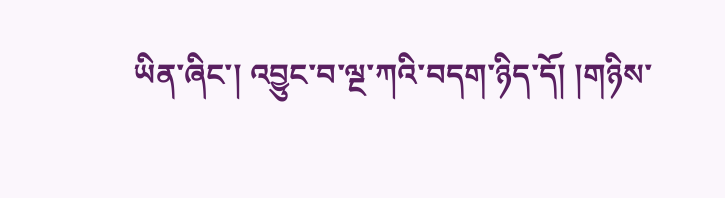ཡིན་ཞིང་། འབྱུང་བ་ལྔ་ཀའི་བདག་ཉིད་དོ། །གཉིས་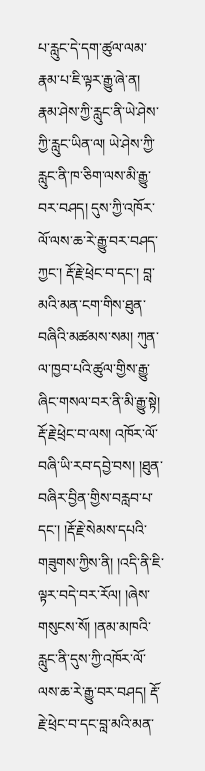པ་རླུང་དེ་དག་ཚུལ་ལམ་རྣམ་པ་ཇི་ལྟར་རྒྱུ་ཞེ་ན། རྣམ་ཤེས་ཀྱི་རླུང་ནི་ཡེ་ཤེས་ཀྱི་རླུང་ཡིན་ལ། ཡེ་ཤེས་ཀྱི་རླུང་ནི་ཁ་ཅིག་ལས་མི་རྒྱུ་བར་བཤད། དུས་ཀྱི་འཁོར་ལོ་ལས་ཆ་རེ་རྒྱུ་བར་བཤད་ཀྱང་། རྡོ་རྗེ་ཕྲེང་བ་དང་། བླ་མའི་མན་ངག་གིས་ཐུན་བཞིའི་མཚམས་སམ། ཀུན་ལ་ཁྱབ་པའི་ཚུལ་གྱིས་རྒྱུ་ཞིང་གསལ་བར་ནི་མི་རྒྱུ་སྟེ། རྡོ་རྗེ་ཕྲེང་བ་ལས། འཁོར་ལོ་བཞི་ཡི་རབ་དབྱེ་བས། །ཐུན་བཞིར་བྱིན་གྱིས་བརླབ་པ་དང་། །རྡོ་རྗེ་སེམས་དཔའི་གཟུགས་ཀྱིས་ནི། །འདི་ནི་ཇི་ལྟར་བདེ་བར་རོལ། །ཞེས་གསུངས་སོ། །ནམ་མཁའི་རླུང་ནི་དུས་ཀྱི་འཁོར་ལོ་ལས་ཆ་རེ་རྒྱུ་བར་བཤད། རྡོ་རྗེ་ཕྲེང་བ་དང་བླ་མའི་མན་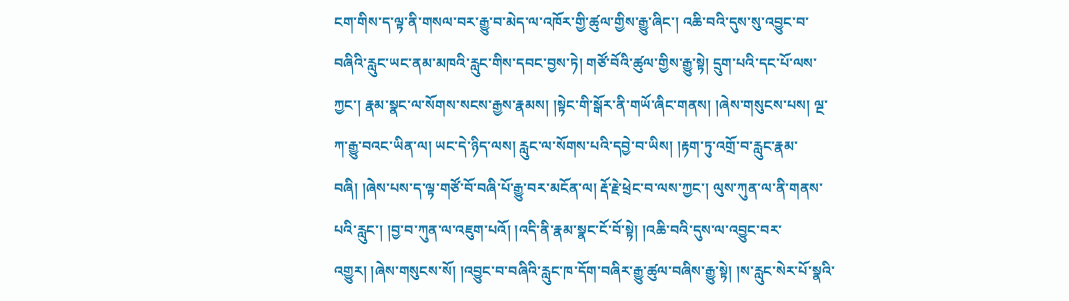ངག་གིས་ད་ལྟ་ནི་གསལ་བར་རྒྱུ་བ་མེད་ལ་འཁོར་གྱི་ཚུལ་གྱིས་རྒྱུ་ཞིང་། འཆི་བའི་དུས་སུ་འབྱུང་བ་བཞིའི་རླུང་ཡང་ནམ་མཁའི་རླུང་གིས་དབང་བྱས་ཏེ། གཙོ་བོའི་ཚུལ་གྱིས་རྒྱུ་སྟེ། དྲུག་པའི་དང་པོ་ལས་ཀྱང་། རྣམ་སྣང་ལ་སོགས་སངས་རྒྱས་རྣམས། །སྟེང་གི་སྒོར་ནི་གཡོ་ཞིང་གནས། །ཞེས་གསུངས་པས། ལྔ་ཀ་རྒྱུ་བའང་ཡིན་ལ། ཡང་དེ་ཉིད་ལས། རླུང་ལ་སོགས་པའི་དབྱེ་བ་ཡིས། །རྟག་ཏུ་འགྲོ་བ་རླུང་རྣམ་བཞི། །ཞེས་པས་ད་ལྟ་གཙོ་བོ་བཞི་པོ་རྒྱུ་བར་མངོན་ལ། རྡོ་རྗེ་ཕྲེང་བ་ལས་ཀྱང་། ལུས་ཀུན་ལ་ནི་གནས་པའི་རླུང་། །བྱ་བ་ཀུན་ལ་འཇུག་པའོ། །འདི་ནི་རྣམ་སྣང་ངོ་བོ་སྟེ། །འཆི་བའི་དུས་ལ་འབྱུང་བར་འགྱུར། །ཞེས་གསུངས་སོ། །འབྱུང་བ་བཞིའི་རླུང་ཁ་དོག་བཞིར་རྒྱུ་ཚུལ་བཞིས་རྒྱུ་སྟེ། །ས་རླུང་སེར་པོ་སྣའི་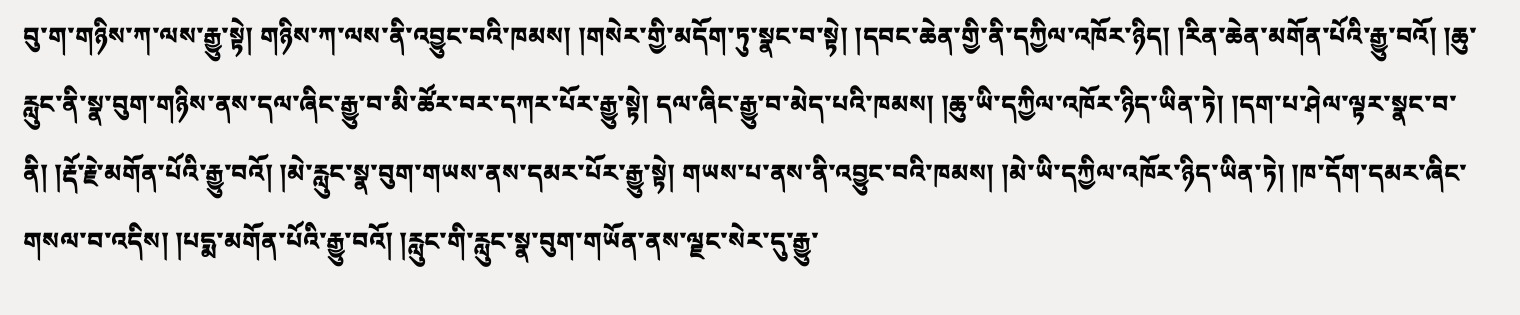བུ་ག་གཉིས་ཀ་ལས་རྒྱུ་སྟེ། གཉིས་ཀ་ལས་ནི་འབྱུང་བའི་ཁམས། །གསེར་གྱི་མདོག་ཏུ་སྣང་བ་སྟེ། །དབང་ཆེན་གྱི་ནི་དཀྱིལ་འཁོར་ཉིད། །རིན་ཆེན་མགོན་པོའི་རྒྱུ་བའོ། །ཆུ་རླུང་ནི་སྣ་བུག་གཉིས་ནས་དལ་ཞིང་རྒྱུ་བ་མི་ཚོར་བར་དཀར་པོར་རྒྱུ་སྟེ། དལ་ཞིང་རྒྱུ་བ་མེད་པའི་ཁམས། །ཆུ་ཡི་དཀྱིལ་འཁོར་ཉིད་ཡིན་ཏེ། །དག་པ་ཤེལ་ལྟར་སྣང་བ་ནི། །རྡོ་རྗེ་མགོན་པོའི་རྒྱུ་བའོ། །མེ་རླུང་སྣ་བུག་གཡས་ནས་དམར་པོར་རྒྱུ་སྟེ། གཡས་པ་ནས་ནི་འབྱུང་བའི་ཁམས། །མེ་ཡི་དཀྱིལ་འཁོར་ཉིད་ཡིན་ཏེ། །ཁ་དོག་དམར་ཞིང་གསལ་བ་འདིས། །པདྨ་མགོན་པོའི་རྒྱུ་བའོ། །རླུང་གི་རླུང་སྣ་བུག་གཡོན་ནས་ལྗང་སེར་དུ་རྒྱུ་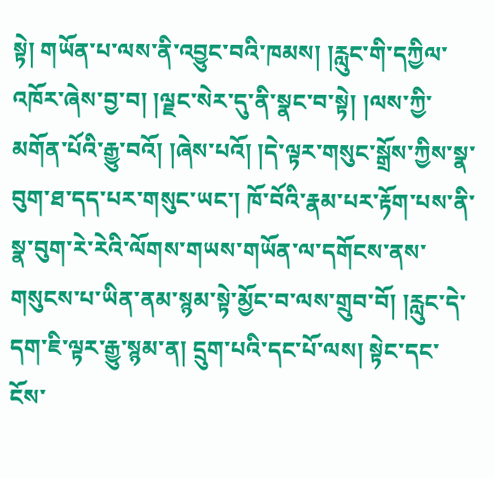སྟེ། གཡོན་པ་ལས་ནི་འབྱུང་བའི་ཁམས། །རླུང་གི་དཀྱིལ་འཁོར་ཞེས་བྱ་བ། །ལྗང་སེར་དུ་ནི་སྣང་བ་སྟེ། །ལས་ཀྱི་མགོན་པོའི་རྒྱུ་བའོ། །ཞེས་པའོ། །དེ་ལྟར་གསུང་སྒྲོས་ཀྱིས་སྣ་བུག་ཐ་དད་པར་གསུང་ཡང་། ཁོ་བོའི་རྣམ་པར་རྟོག་པས་ནི་སྣ་བུག་རེ་རེའི་ལོགས་གཡས་གཡོན་ལ་དགོངས་ནས་གསུངས་པ་ཡིན་ནམ་སྙམ་སྟེ་མྱོང་བ་ལས་གྲུབ་བོ། །རླུང་དེ་དག་ཇི་ལྟར་རྒྱུ་སྙམ་ན། དྲུག་པའི་དང་པོ་ལས། སྟེང་དང་ངོས་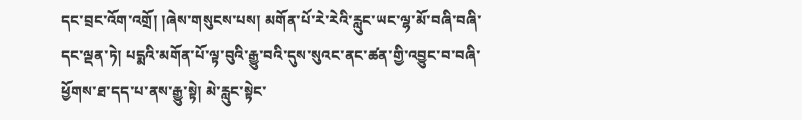དང་བྲང་འོག་འགྲོ། །ཞེས་གསུངས་པས། མགོན་པོ་རེ་རེའི་རླུང་ཡང་ལྷ་མོ་བཞི་བཞི་དང་ལྡན་ཏེ། པདྨའི་མགོན་པོ་ལྟ་བུའི་རྒྱུ་བའི་དུས་སུའང་ནང་ཚན་གྱི་འབྱུང་བ་བཞི་ཕྱོགས་ཐ་དད་པ་ནས་རྒྱུ་སྟེ། མེ་རླུང་སྟེང་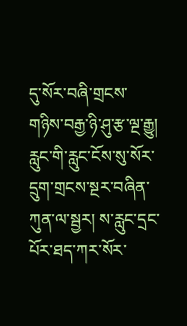དུ་སོར་བཞི་གྲངས་གཉིས་བརྒྱ་ཉི་ཤུ་རྩ་ལྔ་རྒྱུ། རླུང་གི་རླུང་ངོས་སུ་སོར་དྲུག་གྲངས་སྔར་བཞིན་ཀུན་ལ་སྦྱར། ས་རླུང་དྲང་པོར་ཐད་ཀར་སོར་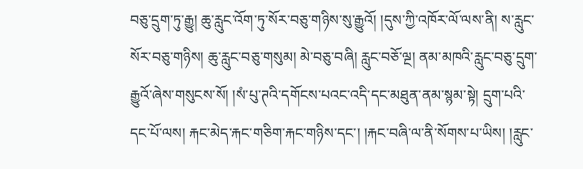བཅུ་དྲུག་ཏུ་རྒྱུ། ཆུ་རླུང་འོག་ཏུ་སོར་བཅུ་གཉིས་སུ་རྒྱུའོ། །དུས་ཀྱི་འཁོར་ལོ་ལས་ནི། ས་རླུང་སོར་བཅུ་གཉིས། ཆུ་རླུང་བཅུ་གསུམ། མེ་བཅུ་བཞི། རླུང་བཅོ་ལྔ། ནམ་མཁའི་རླུང་བཅུ་དྲུག་རྒྱུའོ་ཞེས་གསུངས་སོ། །སཾ་པུ་ཊའི་དགོངས་པའང་འདི་དང་མཐུན་ནམ་སྙམ་སྟེ། དྲུག་པའི་དང་པོ་ལས། རྐང་མེད་རྐང་གཅིག་རྐང་གཉིས་དང་། །རྐང་བཞི་ལ་ནི་སོགས་པ་ཡིས། །རླུང་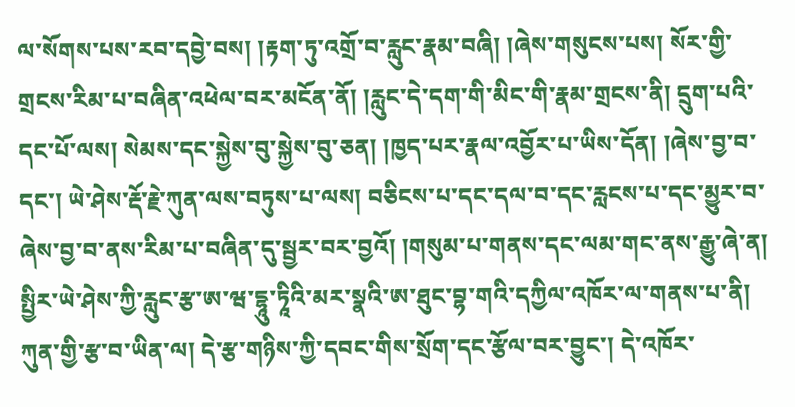ལ་སོགས་པས་རབ་དབྱེ་བས། །རྟག་ཏུ་འགྲོ་བ་རླུང་རྣམ་བཞི། །ཞེས་གསུངས་པས། སོར་གྱི་གྲངས་རིམ་པ་བཞིན་འཕེལ་བར་མངོན་ནོ། །རླུང་དེ་དག་གི་མིང་གི་རྣམ་གྲངས་ནི། དྲུག་པའི་དང་པོ་ལས། སེམས་དང་སྐྱེས་བུ་སྐྱེས་བུ་ཅན། །ཁྱད་པར་རྣལ་འབྱོར་པ་ཡིས་དོན། །ཞེས་བྱ་བ་དང་། ཡེ་ཤེས་རྡོ་རྗེ་ཀུན་ལས་བཏུས་པ་ལས། བཅིངས་པ་དང་དལ་བ་དང་རླངས་པ་དང་མྱུར་བ་ཞེས་བྱ་བ་ནས་རིམ་པ་བཞིན་དུ་སྦྱར་བར་བྱའོ། །གསུམ་པ་གནས་དང་ལམ་གང་ནས་རྒྱུ་ཞེ་ན། སྤྱིར་ཡེ་ཤེས་ཀྱི་རླུང་རྩ་ཨ་ཝ་དྷཱུ་ཏཱིའི་མར་སྣའི་ཨ་ཐུང་བྷ་གའི་དཀྱིལ་འཁོར་ལ་གནས་པ་ནི། ཀུན་གྱི་རྩ་བ་ཡིན་ལ། དེ་རྩ་གཉིས་ཀྱི་དབང་གིས་སྲོག་དང་རྩོལ་བར་བྱུང་། དེ་འཁོར་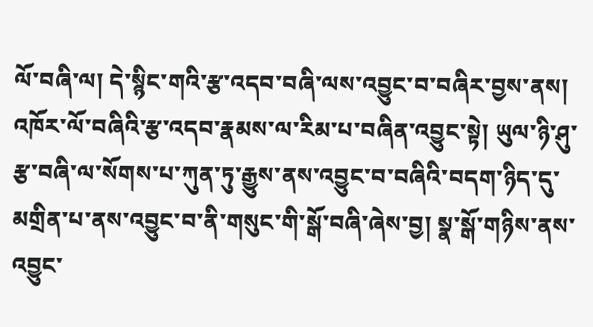ལོ་བཞི་ལ། དེ་སྙིང་གའི་རྩ་འདབ་བཞི་ལས་འབྱུང་བ་བཞིར་བྱས་ནས། འཁོར་ལོ་བཞིའི་རྩ་འདབ་རྣམས་ལ་རིམ་པ་བཞིན་འབྱུང་སྟེ། ཡུལ་ཉི་ཤུ་རྩ་བཞི་ལ་སོགས་པ་ཀུན་ཏུ་རྒྱུས་ནས་འབྱུང་བ་བཞིའི་བདག་ཉིད་དུ་མགྲིན་པ་ནས་འབྱུང་བ་ནི་གསུང་གི་སྒོ་བཞི་ཞེས་བྱ། སྣ་སྒོ་གཉིས་ནས་འབྱུང་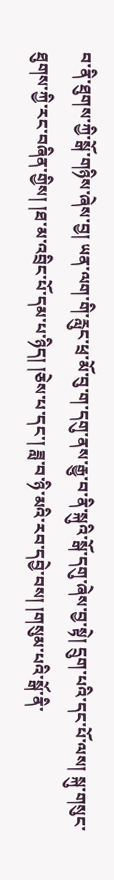བ་ནི་ཐུགས་ཀྱི་སྒོ་གཉིས་ཞེས་བྱ། ཡན་ལག་གི་རླུང་ཕྲ་མོ་བུ་ག་དགུ་ནས་རྒྱུ་བ་ནི་སྐུའི་སྒོ་དགུ་ཞེས་བྱ་སྟེ། དྲུག་པའི་དང་པོ་ལས། སྐུ་གསུང་ཐུགས་ཀྱི་རང་བཞིན་གྱིས། །ཐ་མ་འབྲིང་པོ་དམ་པ་ཉིད། །ཅེས་པ་དང་། ཟླ་བ་ཉི་མའི་རབ་དབྱེ་བས། །གསུམ་པའི་སྒོ་ནི་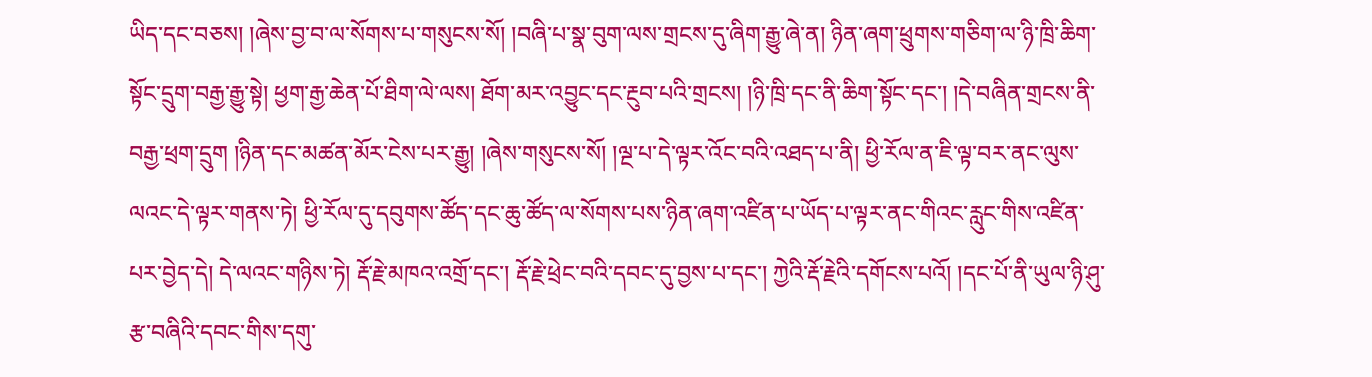ཡིད་དང་བཅས། །ཞེས་བྱ་བ་ལ་སོགས་པ་གསུངས་སོ། །བཞི་པ་སྣ་བུག་ལས་གྲངས་དུ་ཞིག་རྒྱུ་ཞེ་ན། ཉིན་ཞག་ཕྲུགས་གཅིག་ལ་ཉི་ཁྲི་ཆིག་སྟོང་དྲུག་བརྒྱ་རྒྱུ་སྟེ། ཕྱག་རྒྱ་ཆེན་པོ་ཐིག་ལེ་ལས། ཐོག་མར་འབྱུང་དང་རྔུབ་པའི་གྲངས། །ཉི་ཁྲི་དང་ནི་ཆིག་སྟོང་དང་། །དེ་བཞིན་གྲངས་ནི་བརྒྱ་ཕྲག་དྲུག །ཉིན་དང་མཚན་མོར་ངེས་པར་རྒྱུ། །ཞེས་གསུངས་སོ། །ལྔ་པ་དེ་ལྟར་འོང་བའི་འཐད་པ་ནི། ཕྱི་རོལ་ན་ཇི་ལྟ་བར་ནང་ལུས་ལའང་དེ་ལྟར་གནས་ཏེ། ཕྱི་རོལ་དུ་དབུགས་ཚོད་དང་ཆུ་ཚོད་ལ་སོགས་པས་ཉིན་ཞག་འཛིན་པ་ཡོད་པ་ལྟར་ནང་གིའང་རླུང་གིས་འཛིན་པར་བྱེད་དེ། དེ་ལའང་གཉིས་ཏེ། རྡོ་རྗེ་མཁའ་འགྲོ་དང་། རྡོ་རྗེ་ཕྲེང་བའི་དབང་དུ་བྱས་པ་དང་། ཀྱེའི་རྡོ་རྗེའི་དགོངས་པའོ། །དང་པོ་ནི་ཡུལ་ཉི་ཤུ་རྩ་བཞིའི་དབང་གིས་དགུ་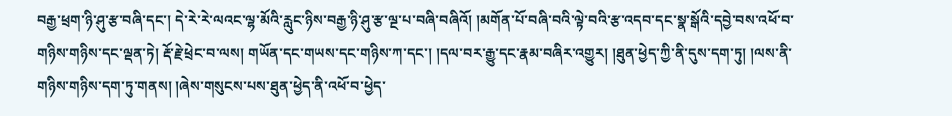བརྒྱ་ཕྲག་ཉི་ཤུ་རྩ་བཞི་དང་། དེ་རེ་རེ་ལའང་ལྷ་མོའི་རླུང་ཉིས་བརྒྱ་ཉི་ཤུ་རྩ་ལྔ་པ་བཞི་བཞིའོ། །མགོན་པོ་བཞི་བའི་ལྟེ་བའི་རྩ་འདབ་དང་སྣ་སྒོའི་དབྱེ་བས་འཕོ་བ་གཉིས་གཉིས་དང་ལྡན་ཏེ། རྡོ་རྗེ་ཕྲེང་བ་ལས། གཡོན་དང་གཡས་དང་གཉིས་ཀ་དང་། །དལ་བར་རྒྱུ་དང་རྣམ་བཞིར་འགྱུར། །ཐུན་ཕྱེད་ཀྱི་ནི་དུས་དག་ཏུ། །ལས་ནི་གཉིས་གཉིས་དག་ཏུ་གནས། །ཞེས་གསུངས་པས་ཐུན་ཕྱེད་ནི་འཕོ་བ་ཕྱེད་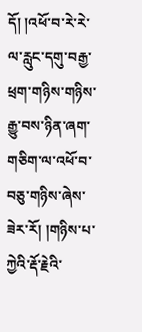དོ། །འཕོ་བ་རེ་རེ་ལ་རླུང་དགུ་བརྒྱ་ཕྲག་གཉིས་གཉིས་རྒྱུ་བས་ཉིན་ཞག་གཅིག་ལ་འཕོ་བ་བཅུ་གཉིས་ཞེས་ཟེར་རོ། །གཉིས་པ་ཀྱེའི་རྡོ་རྗེའི་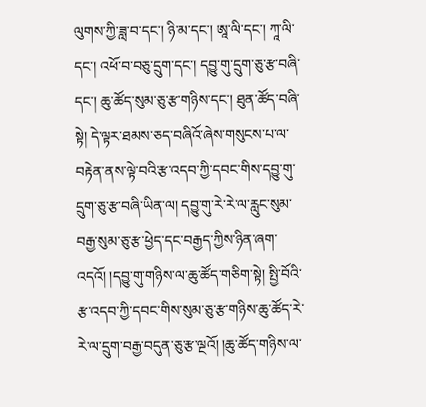ལུགས་ཀྱི་ཟླ་བ་དང་། ཉི་མ་དང་། ཨཱ་ལི་དང་། ཀཱ་ལི་དང་། འཕོ་བ་བཅུ་དྲུག་དང་། དབྱུ་གུ་དྲུག་ཅུ་རྩ་བཞི་དང་། ཆུ་ཚོད་སུམ་ཅུ་རྩ་གཉིས་དང་། ཐུན་ཚོད་བཞི་སྟེ། དེ་ལྟར་ཐམས་ཅད་བཞིའོ་ཞེས་གསུངས་པ་ལ་བརྟེན་ནས་ལྟེ་བའི་རྩ་འདབ་ཀྱི་དབང་གིས་དབྱུ་གུ་དྲུག་ཅུ་རྩ་བཞི་ཡིན་ལ། དབྱུ་གུ་རེ་རེ་ལ་རླུང་སུམ་བརྒྱ་སུམ་ཅུ་རྩ་ཕྱེད་དང་བརྒྱད་ཀྱིས་ཉིན་ཞག་འདའོ། །དབྱུ་གུ་གཉིས་ལ་ཆུ་ཚོད་གཅིག་སྟེ། སྤྱི་བོའི་རྩ་འདབ་ཀྱི་དབང་གིས་སུམ་ཅུ་རྩ་གཉིས་ཆུ་ཚོད་རེ་རེ་ལ་དྲུག་བརྒྱ་བདུན་ཅུ་རྩ་ལྔའོ། །ཆུ་ཚོད་གཉིས་ལ་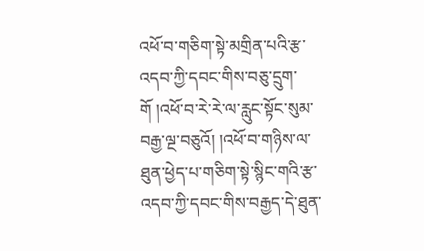འཕོ་བ་གཅིག་སྟེ་མགྲིན་པའི་རྩ་འདབ་ཀྱི་དབང་གིས་བཅུ་དྲུག་གོ །འཕོ་བ་རེ་རེ་ལ་རླུང་སྟོང་སུམ་བརྒྱ་ལྔ་བཅུའོ། །འཕོ་བ་གཉིས་ལ་ཐུན་ཕྱེད་པ་གཅིག་སྟེ་སྙིང་གའི་རྩ་འདབ་ཀྱི་དབང་གིས་བརྒྱད་དེ་ཐུན་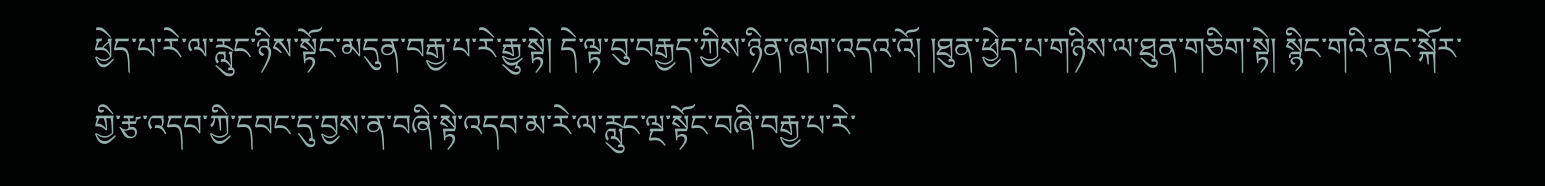ཕྱེད་པ་རེ་ལ་རླུང་ཉིས་སྟོང་མདུན་བརྒྱ་པ་རེ་རྒྱུ་སྟེ། དེ་ལྟ་བུ་བརྒྱད་ཀྱིས་ཉིན་ཞག་འདའ་འོ། །ཐུན་ཕྱེད་པ་གཉིས་ལ་ཐུན་གཅིག་སྟེ། སྙིང་གའི་ནང་སྐོར་གྱི་རྩ་འདབ་ཀྱི་དབང་དུ་བྱས་ན་བཞི་སྟེ་འདབ་མ་རེ་ལ་རླུང་ལྔ་སྟོང་བཞི་བརྒྱ་པ་རེ་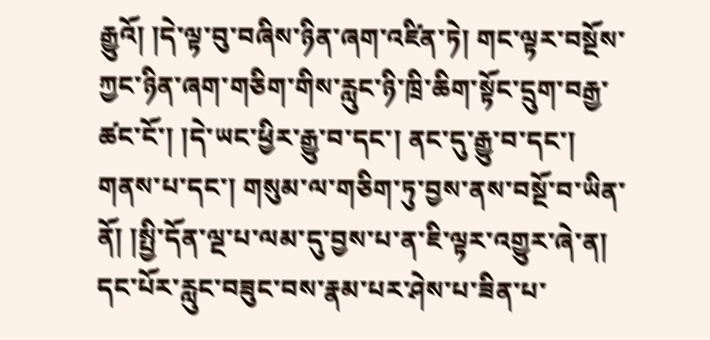རྒྱུའོ། །དེ་ལྟ་བུ་བཞིས་ཉིན་ཞག་འཛིན་ཏེ། གང་ལྟར་བསྔོས་ཀྱང་ཉིན་ཞག་གཅིག་གིས་རླུང་ཉི་ཁྲི་ཆིག་སྟོང་དྲུག་བརྒྱ་ཚང་ངོ་། །དེ་ཡང་ཕྱིར་རྒྱུ་བ་དང་། ནང་དུ་རྒྱུ་བ་དང་། གནས་པ་དང་། གསུམ་ལ་གཅིག་ཏུ་བྱས་ནས་བསྔོ་བ་ཡིན་ནོ། །སྤྱི་དོན་ལྔ་པ་ལམ་དུ་བྱས་པ་ན་ཇི་ལྟར་འགྱུར་ཞེ་ན། དང་པོར་རླུང་བཟུང་བས་རྣམ་པར་ཤེས་པ་ཟིན་པ་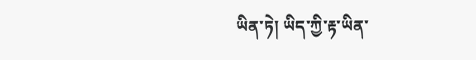ཡིན་ཏེ། ཡིད་ཀྱི་རྟ་ཡིན་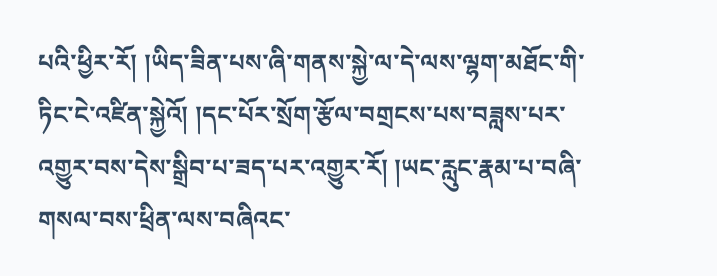པའི་ཕྱིར་རོ། །ཡིད་ཟིན་པས་ཞི་གནས་སྐྱེ་ལ་དེ་ལས་ལྷག་མཐོང་གི་ཏིང་ངེ་འཛིན་སྐྱེའོ། །དང་པོར་སྲོག་རྩོལ་བགྲངས་པས་བཟླས་པར་འགྱུར་བས་དེས་སྒྲིབ་པ་ཟད་པར་འགྱུར་རོ། །ཡང་རླུང་རྣམ་པ་བཞི་གསལ་བས་ཕྲིན་ལས་བཞིའང་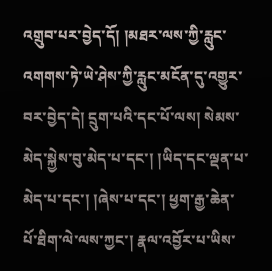འགྲུབ་པར་བྱེད་དོ། །མཐར་ལས་ཀྱི་རླུང་འགགས་ཏེ་ཡེ་ཤེས་ཀྱི་རླུང་མངོན་དུ་འགྱུར་བར་བྱེད་དེ། དྲུག་པའི་དང་པོ་ལས། སེམས་མེད་སྐྱེས་བུ་མེད་པ་དང་། །ཡིད་དང་ལྡན་པ་མེད་པ་དང་། །ཞེས་པ་དང་། ཕྱག་རྒྱ་ཆེན་པོ་ཐིག་ལེ་ལས་ཀྱང་། རྣལ་འབྱོར་པ་ཡིས་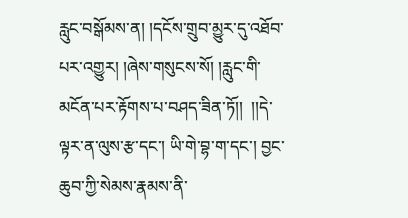རླུང་བསྒོམས་ན། །དངོས་གྲུབ་མྱུར་དུ་འཐོབ་པར་འགྱུར། །ཞེས་གསུངས་སོ། །རླུང་གི་མངོན་པར་རྟོགས་པ་བཤད་ཟིན་ཏོ།།  །།དེ་ལྟར་ན་ལུས་རྩ་དང་། ཡི་གེ་བྷ་ག་དང་། བྱང་ཆུབ་ཀྱི་སེམས་རྣམས་ནི་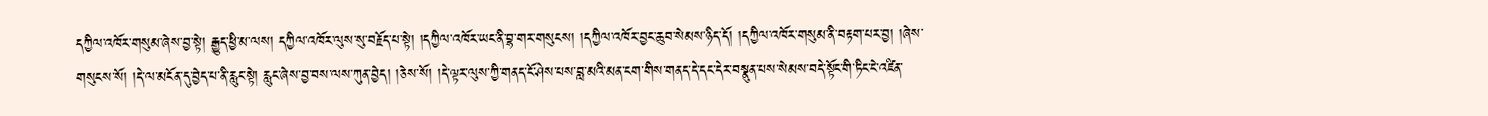དཀྱིལ་འཁོར་གསུམ་ཞེས་བྱ་སྟེ། རྒྱུད་ཕྱི་མ་ལས། དཀྱིལ་འཁོར་ལུས་སུ་བརྗོད་པ་སྟེ། །དཀྱིལ་འཁོར་ཡང་ནི་བྷ་གར་གསུངས། །དཀྱིལ་འཁོར་བྱང་ཆུབ་སེམས་ཉིད་དོ། །དཀྱིལ་འཁོར་གསུམ་ནི་བརྟག་པར་བྱ། །ཞེས་གསུངས་སོ། །དེ་ལ་མངོན་དུ་བྱེད་པ་ནི་རླུང་སྟེ། རླུང་ཞེས་བྱ་བས་ལས་ཀུན་བྱེད། །ཅེས་སོ། །དེ་ལྟར་ལུས་ཀྱི་གནད་ངོ་ཤེས་པས་བླ་མའི་མན་ངག་གིས་གནད་དེ་དང་དེར་བསྣུན་པས་སེམས་བདེ་སྟོང་གི་ཏིང་ངེ་འཛིན་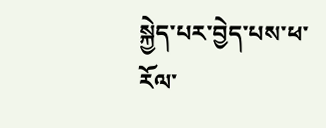སྐྱེད་པར་བྱེད་པས་ཕ་རོལ་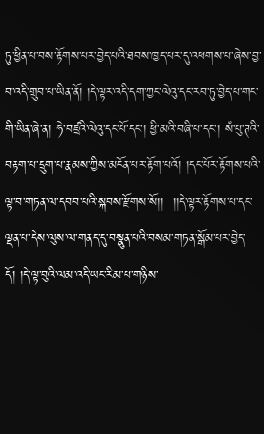ཏུ་ཕྱིན་པ་བས་རྟོགས་པར་བྱེད་པའི་ཐབས་ཁྱད་པར་དུ་འཕགས་པ་ཞེས་བྱ་བ་འདི་གྲུབ་པ་ཡིན་ནོ། །དེ་ལྟར་འདི་དག་ཀྱང་ལེའུ་དང་རབ་ཏུ་བྱེད་པ་གང་གི་ཡིན་ཞེ་ན། ཧེ་བཛྲའི་ལེའུ་དང་པོ་དང་། ཕྱི་མའི་བཞི་པ་དང་། སཾ་པུ་ཊའི་བརྟག་པ་དྲུག་པ་རྣམས་ཀྱིས་མངོན་པར་རྟོག་པའོ། །དང་པོར་རྟོགས་པའི་ལྟ་བ་གཏན་ལ་དབབ་པའི་སྐབས་རྫོགས་སོ།།  །།དེ་ལྟར་རྟོགས་པ་དང་ལྡན་པ་དེས་ལུས་ལ་གནད་དུ་བསྣུན་པའི་བསམ་གཏན་སྒོམ་པར་བྱེད་དོ། །དེ་ལྟ་བུའི་ལམ་འདི་ཡང་རིམ་པ་གཉིས་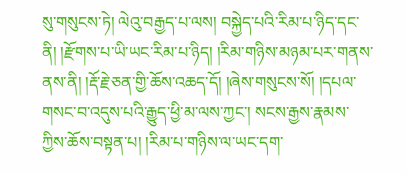སུ་གསུངས་ཏེ། ལེའུ་བརྒྱད་པ་ལས། བསྐྱེད་པའི་རིམ་པ་ཉིད་དང་ནི། །རྫོགས་པ་ཡི་ཡང་རིམ་པ་ཉིད། །རིམ་གཉིས་མཉམ་པར་གནས་ནས་ནི། །རྡོ་རྗེ་ཅན་གྱི་ཆོས་འཆད་དོ། །ཞེས་གསུངས་སོ། །དཔལ་གསང་བ་འདུས་པའི་རྒྱུད་ཕྱི་མ་ལས་ཀྱང་། སངས་རྒྱས་རྣམས་ཀྱིས་ཆོས་བསྟན་པ། །རིམ་པ་གཉིས་ལ་ཡང་དག་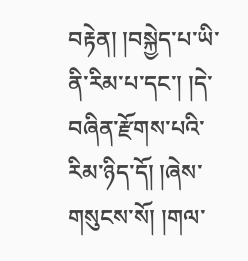བརྟེན། །བསྐྱེད་པ་ཡི་ནི་རིམ་པ་དང་། །དེ་བཞིན་རྫོགས་པའི་རིམ་ཉིད་དོ། །ཞེས་གསུངས་སོ། །གལ་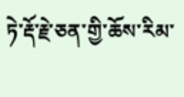ཏེ་རྡོ་རྗེ་ཅན་གྱི་ཆོས་རིམ་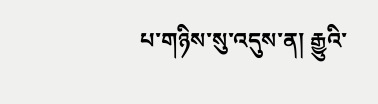པ་གཉིས་སུ་འདུས་ན། རྒྱུའི་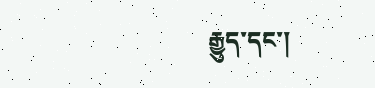རྒྱུད་དང་།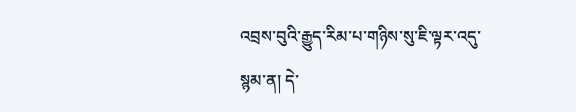འབྲས་བུའི་རྒྱུད་རིམ་པ་གཉིས་སུ་ཇི་ལྟར་འདུ་སྙམ་ན། དེ་